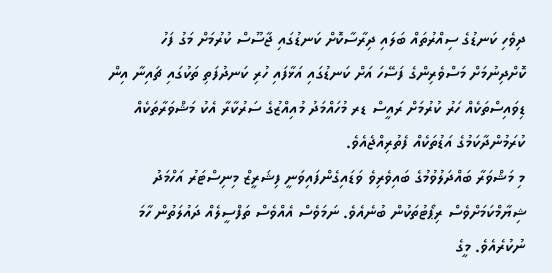ދިވެހި ކަނޑުގެ ސިއްރުތައް ބަލައި ދިރާސާކޮށް ކަނޑުގައި ޖާސޫސް ކުރުމަށް މަގު ފަހު ކޮށްދިނުމަށް މަސްވެރިންގެ ފަސޭހަ އަށް ކަނޑުގައި އަޅާފައި ހުރި ކަނދުފަތި ތަކުގައި ޗައިނާ އިން ޑިވައިސްތަކެއް ހަރު ކުރުމަށް ރައީސް ޑރ މުހައްމަދު މުއިއްޒުގެ ސަރުކާރާ އެކު މަޝްވަރާތަކެއް ކުރަމުންދާކަމުގެ އަޑުތަކެއް ފެތުރިއްޖެއެވެ.
މި މަޝްވަރާ ބައްދަލުވުމުގެ ބައިވެރިވެ ވަޑައިގެންފައިވަނީ ފިޝަރީޒް މިނިސްޓަރު އަހްމަދު ޝިޔާމްކަމަށްވެސް ރިޕޯޓުތަކުން ބުނެއެވެ. ނަމަވެސް އެއްވެސް ތަފްސީލެއް ދައުލަތުން ހާމަ ނުކުރެއެވެ. މީގެ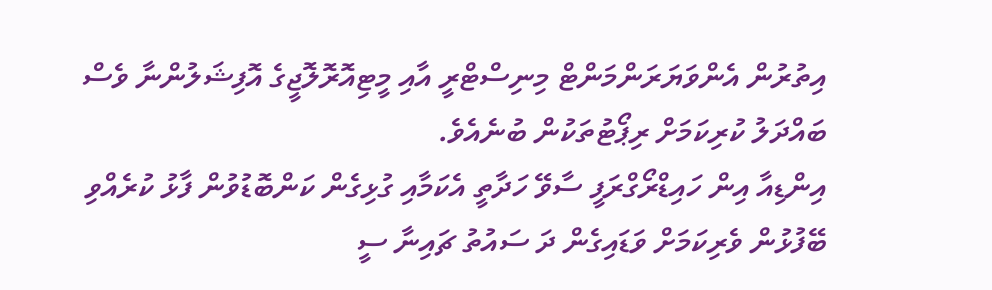އިތުރުން އެންވަޔަރަންމަންޓް މިނިސްޓްރީ އާއި މީޓިއޮރޮލޮޖީގެ އޮފިޝަލުންނާ ވެސް ބައްދަލު ކުރިކަމަށް ރިޕޯޓުތަކުން ބުނެއެވެ.
އިންޑިއާ އިން ހައިޑްރޯގްރަފީ ސާވޭ ހަދާތީ އެކަމާއި ގުޅިގެން ކަންބޮޑުވުން ފާޅު ކުރެއްވި ބޭފުޅުން ވެރިކަމަށް ވަޑައިގެން ދަ ސައުތު ޗައިނާ ސީ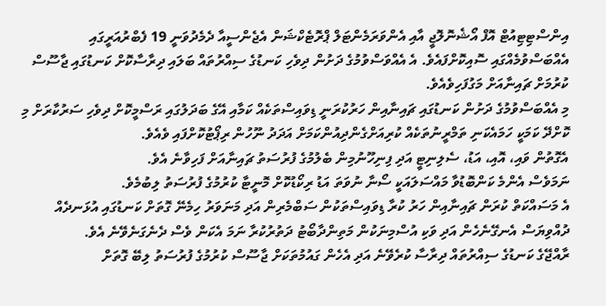އިންސްޓިޓިއުޓް އޮފް އޯޝެނޮލޮޖީ އާއި އެންވަރަމެންޓަލް ޕްރޮޓެކްޝަން އެޖެންސީއާ ދެމެދުވަނީ 19 ފެބްރުއަރީގައި އެއްބަސްވުމެއްގައި ސޮއިކޮށްފައެވެ. އެ އެއްވަސްވުމުގެ ދަށުން ދިވެހި ކަނޑުގެ ސިއްރުތައް ބަލައި ދިރާސާކޮށް ކަނޑުގައި ޖާސޫސް ކުރުމަށް ޗައިނާއަށް މަގުފަހިވެއެވެ.
މި އެއްބަސްވުމުގެ ދަށުން ކަނޑުގައި ޗައިނާއިން ހަރުކުރަނީ ޑިވައިސްތަކެއް ކަމާއި އޭގެ ބަދަލުގައި ރަސްމީކޮށް ދިވެހި ސަރުކާރަށް މި ކޮށްދޭ ކަމަކީ ހަމައެކަނި ތަމްރީނުތަކެއް ކުރިއަށްގެންދިއުންކަމަށް އަދަދު ނޫހުން ރިޕޯޓުކޮށްފައި ވެއެވެ.
އެގޮތުން ވައި، އޮއި، އަޑު، ސެލިނިޓީ އަދި ފިނިހޫނުމިން ބެލުމުގެ ފުރުސަތު ޗައިނާއަށް ފަހިވާނެ އެވެ.
ނަމަވެސް އެންމެ ކަންބޮޑުވާ މައްސަލައަކީ ސޯނާ ނުވަތަ އަޑު ރިކޯޑުކޮށް މޮނީޓާ ކުރުމުގެ ފުރުސަތު ލިބުމެވެ.
އެ މަސައްކަތް ކުރަން ޗައިނާއިން ހަރު ކުރާ ޑިވައިސްތަކުން ސަބްމެރިން އަދި މަނަވަރު ހިމެނޭ ގޮތަށް ކަނޑުގައި އުޅަނދެއް ދުއްވިޔަސް އެނގޭނެހެން އަދި ވަކި އުސްމިނަކުން މަތިންދާބޯޓު ދަތުރުކުރާ ނަމަ އެކަން ވެސް ދެނެގަނެވޭނެ އެވެ.
ރާއްޖޭގެ ކަނޑުގެ ސިއްރުތައް ދިރާސާ ކުރެވޭނެ އަދި އެހެން ގައުމުތަކަށް ޖާސޫސް ކުރުމުގެ ފުރުސަތު ލިބޭ ގޮތަށް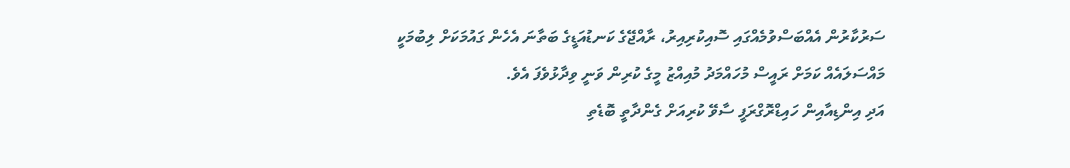ސަރުކާރުން އެއްބަސްވުމެއްގައި ސޮއިކުރިއިރު، ރާއްޖޭގެ ކަނޑުއަޑީގެ ބަތާނަ އެހެން ގައުމަކަށް ލިބުމަކީ މައްސަލައެއް ކަމަށް ރައީސް މުހައްމަދު މުއިއްޒު މީގެ ކުރިން ވަނީ ވިދާޅުވެފަ އެވެ.
އަދި އިންޑިއާއިން ހައިޑްރޮގްރަފީ ސާވޭ ކުރިއަށް ގެންދާތީ ބޮޑެތި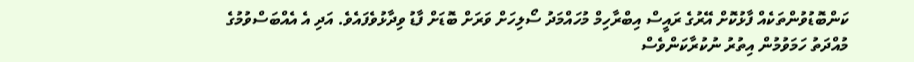ކަންބޮޑުވުންތަކެއް ފާޅުކޮށް އޭރުގެ ރައީސް އިބްރާހިމް މުހައްމަދު ސޯލިހަށް ވަރަށް ބޮޑަށް ފާޑު ވިދާޅުވެފައެވެ. އަދި އެ އެއްބަސްވުމުގެ މުއްދަތު ހަމަވުމުން އިތުރު ނުކުރާކަންވެސް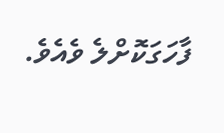ފާހަގަކޮށްލެ ވެއެވެ.